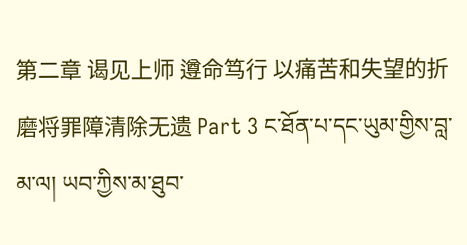第二章 谒见上师 遵命笃行 以痛苦和失望的折磨将罪障清除无遗 Part 3 ང་ཐོན་པ་དང་ཡུམ་གྱིས་བླ་མ་ལ། ཡབ་ཀྱིས་མ་ཐུབ་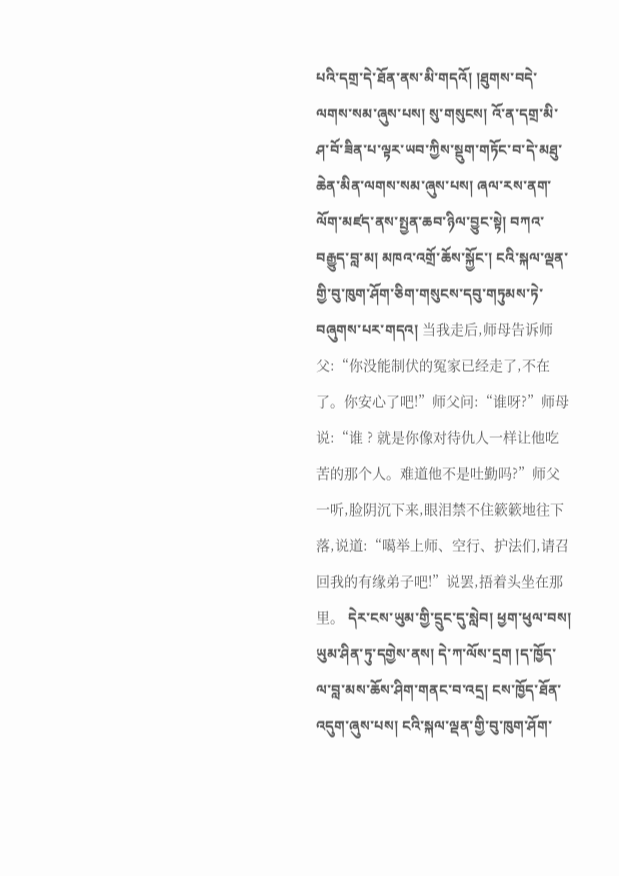པའི་དགྲ་དེ་ཐོན་ནས་མི་གདའོ། །ཐུགས་བདེ་ལགས་སམ་ཞུས་པས། སུ་གསུངས། འོ་ན་དགྲ་མི་ཤ་བོ་ཟིན་པ་ལྟར་ཡབ་ཀྱིས་སྡུག་གཏོང་བ་དེ་མཐུ་ཆེན་མིན་ལགས་སམ་ཞུས་པས། ཞལ་རས་ནག་ལོག་མཛད་ནས་སྤྱན་ཆབ་ཉིལ་བྱུང་སྟེ། བཀའ་བརྒྱུད་བླ་མ། མཁའ་འགྲོ་ཆོས་སྐྱོང་། ངའི་སྐལ་ལྡན་གྱི་བུ་ཁུག་ཤོག་ཅིག་གསུངས་དབུ་གཏུམས་ཏེ་བཞུགས་པར་གདའ། 当我走后,师母告诉师父:“你没能制伏的冤家已经走了,不在了。你安心了吧!”师父问:“谁呀?”师母说:“谁 ? 就是你像对待仇人一样让他吃苦的那个人。难道他不是吐勤吗?”师父一听,脸阴沉下来,眼泪禁不住簌簌地往下落,说道:“噶举上师、空行、护法们,请召回我的有缘弟子吧!”说罢,捂着头坐在那里。 དེར་ངས་ཡུམ་གྱི་དྲུང་དུ་སླེབ། ཕྱག་ཕུལ་བས། ཡུམ་ཤིན་ཏུ་དགྱེས་ནས། དེ་ཀ་ལོས་དྲག །ད་ཁྱོད་ལ་བླ་མས་ཆོས་ཤིག་གནང་བ་འདྲ། ངས་ཁྱོད་ཐོན་འདུག་ཞུས་པས། ངའི་སྐལ་ལྡན་གྱི་བུ་ཁུག་ཤོག་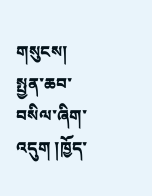གསུངས། སྤྱན་ཆབ་བསིལ་ཞིག་འདུག །ཁྱོད་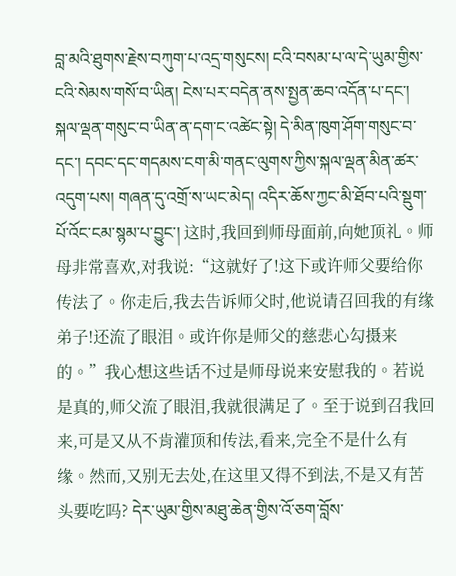བླ་མའི་ཐུགས་རྗེས་བཀུག་པ་འདྲ་གསུངས། ངའི་བསམ་པ་ལ་དེ་ཡུམ་གྱིས་ངའི་སེམས་གསོ་བ་ཡིན། ངེས་པར་བདེན་ནས་སྤྱན་ཆབ་འདོན་པ་དང་། སྐལ་ལྡན་གསུང་བ་ཡིན་ན་དག་ང་འཚེང་སྟེ། དེ་མིན་ཁུག་ཤོག་གསུང་བ་དང་། དབང་དང་གདམས་ངག་མི་གནང་ལུགས་ཀྱིས་སྐལ་ལྡན་མིན་ཚར་འདུག་པས། གཞན་དུ་འགྲོ་ས་ཡང་མེད། འདིར་ཆོས་ཀྱང་མི་ཐོབ་པའི་སྡུག་པོ་འོང་ངམ་སྙམ་པ་བྱུང་། 这时,我回到师母面前,向她顶礼。师母非常喜欢,对我说:“这就好了!这下或许师父要给你传法了。你走后,我去告诉师父时,他说请召回我的有缘弟子!还流了眼泪。或许你是师父的慈悲心勾摄来的。”我心想这些话不过是师母说来安慰我的。若说是真的,师父流了眼泪,我就很满足了。至于说到召我回来,可是又从不肯灌顶和传法,看来,完全不是什么有缘。然而,又别无去处,在这里又得不到法,不是又有苦头要吃吗? དེར་ཡུམ་གྱིས་མཐུ་ཆེན་གྱིས་འོ་ཅག་བློས་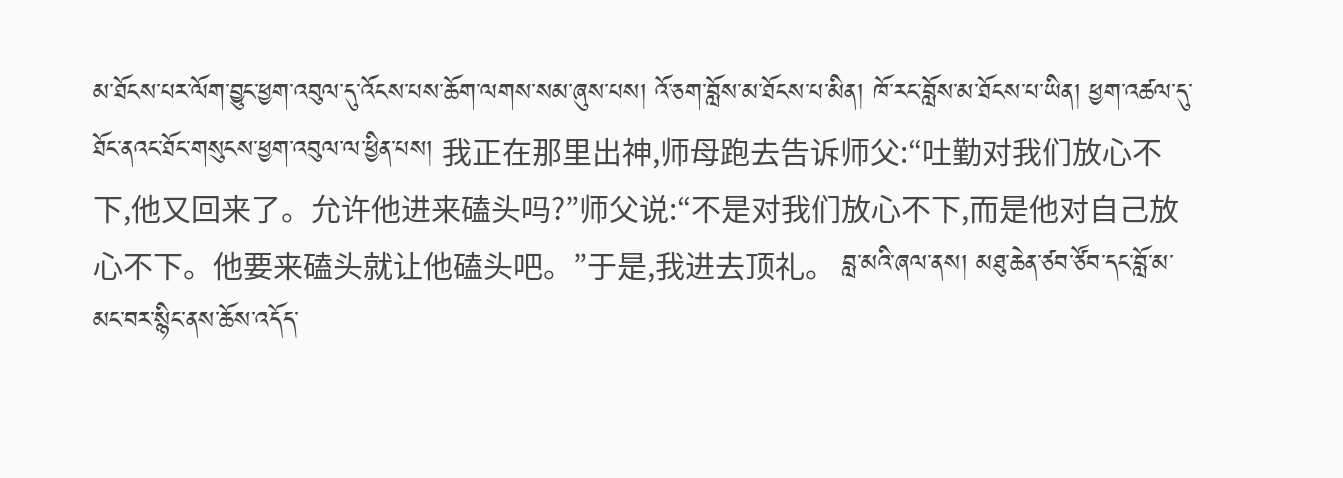མ་ཐོངས་པར་ལོག་བྱུང་ཕྱག་འབུལ་དུ་འོངས་པས་ཆོག་ལགས་སམ་ཞུས་པས། འོ་ཅག་བློས་མ་ཐོངས་པ་མིན། ཁོ་རང་བློས་མ་ཐོངས་པ་ཡིན། ཕྱག་འཚལ་དུ་ཐོང་ནའང་ཐོང་གསུངས་ཕྱག་འབུལ་ལ་ཕྱིན་པས། 我正在那里出神,师母跑去告诉师父:“吐勤对我们放心不下,他又回来了。允许他进来磕头吗?”师父说:“不是对我们放心不下,而是他对自己放心不下。他要来磕头就让他磕头吧。”于是,我进去顶礼。 བླ་མའི་ཞལ་ནས། མཐུ་ཆེན་ཙབ་ཙོབ་དང་བློ་མ་མང་བར་སྙིང་ནས་ཆོས་འདོད་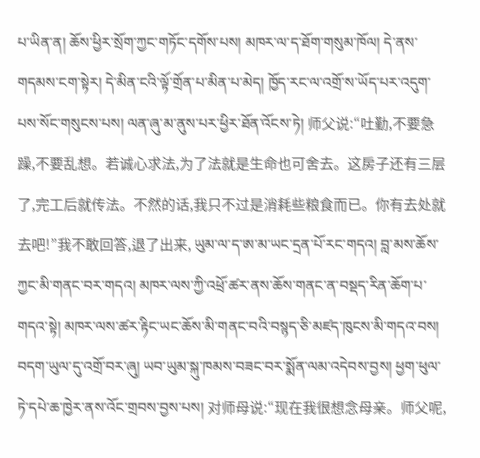པ་ཡིན་ན། ཆོས་ཕྱིར་སྲོག་ཀྱང་གཏོང་དགོས་པས། མཁར་ལ་ད་ཐོག་གསུམ་ཁོལ། དེ་ནས་གདམས་ངག་སྟེར། དེ་མིན་ངའི་ལྟོ་གྲོན་པ་མིན་པ་མེད། ཁྱོད་རང་ལ་འགྲོ་ས་ཡོད་པར་འདུག་པས་སོང་གསུངས་པས། ལན་ཞུ་མ་ནུས་པར་ཕྱིར་ཐོན་འོངས་ཏེ། 师父说:“吐勤,不要急躁,不要乱想。若诚心求法,为了法就是生命也可舍去。这房子还有三层了,完工后就传法。不然的话,我只不过是消耗些粮食而已。你有去处就去吧!”我不敢回答,退了出来, ཡུམ་ལ་ད་ཨ་མ་ཡང་དྲན་པོ་རང་གདའ། བླ་མས་ཆོས་ཀྱང་མི་གནང་བར་གདའ། མཁར་ལས་ཀྱི་འཕྲོ་ཚར་ནས་ཆོས་གནང་ན་བསྡད་རིན་ཆོག་པ་གདའ་སྟེ། མཁར་ལས་ཚར་རྟིང་ཡང་ཆོས་མི་གནང་བའི་བསྙད་ཅི་མཛད་ཁུངས་མི་གདའ་བས། བདག་ཡུལ་དུ་འགྲོ་བར་ཞུ། ཡབ་ཡུམ་སྐུ་ཁམས་བཟང་བར་སྨོན་ལམ་འདེབས་བྱས། ཕྱག་ཕུལ་ཏེ་དཔེ་ཆ་ཁྱེར་ནས་འོང་གྲབས་བྱས་པས། 对师母说:“现在我很想念母亲。师父呢,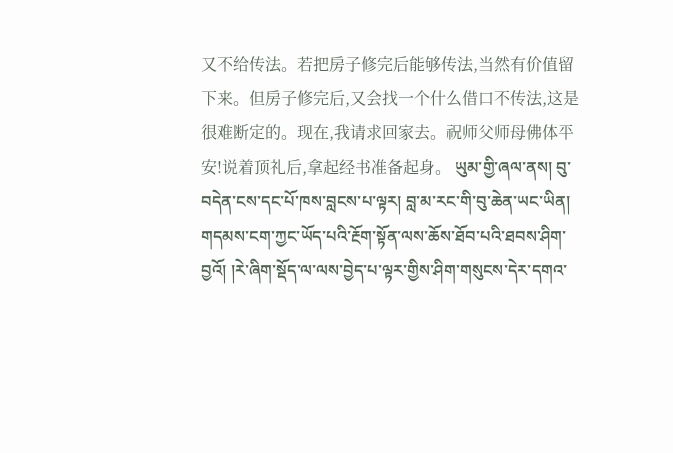又不给传法。若把房子修完后能够传法,当然有价值留下来。但房子修完后,又会找一个什么借口不传法,这是很难断定的。现在,我请求回家去。祝师父师母佛体平安!说着顶礼后,拿起经书准备起身。 ཡུམ་གྱི་ཞལ་ནས། བུ་བདེན་ངས་དང་པོ་ཁས་བླངས་པ་ལྟར། བླ་མ་རང་གི་བུ་ཆེན་ཡང་ཡིན། གདམས་ངག་ཀྱང་ཡོད་པའི་རྔོག་སྟོན་ལས་ཆོས་ཐོབ་པའི་ཐབས་ཤིག་བྱའོ། །རེ་ཞིག་སྡོད་ལ་ལས་བྱེད་པ་ལྟར་གྱིས་ཤིག་གསུངས་དེར་དགའ་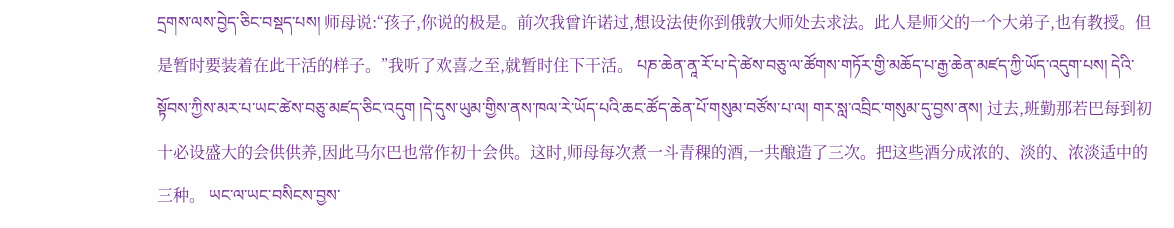དྲགས་ལས་བྱེད་ཅིང་བསྡད་པས། 师母说:“孩子,你说的极是。前次我曾许诺过,想设法使你到俄敦大师处去求法。此人是师父的一个大弟子,也有教授。但是暂时要装着在此干活的样子。”我听了欢喜之至,就暂时住下干活。 པཎ་ཆེན་ནཱ་རོ་པ་དེ་ཚེས་བཅུ་ལ་ཚོགས་གཏོར་གྱི་མཆོད་པ་རྒྱ་ཆེན་མཛད་ཀྱི་ཡོད་འདུག་པས། དེའི་སྟོབས་ཀྱིས་མར་པ་ཡང་ཚེས་བཅུ་མཛད་ཅིང་འདུག །དེ་དུས་ཡུམ་གྱིས་ནས་ཁལ་རེ་ཡོད་པའི་ཆང་ཚོད་ཆེན་པོ་གསུམ་བཙོས་པ་ལ། གར་སླ་འབྲིང་གསུམ་དུ་བྱས་ནས། 过去,班勤那若巴每到初十必设盛大的会供供养,因此马尔巴也常作初十会供。这时,师母每次煮一斗青稞的酒,一共酿造了三次。把这些酒分成浓的、淡的、浓淡适中的三种。 ཡང་ལ་ཡང་བསིངས་བྱས་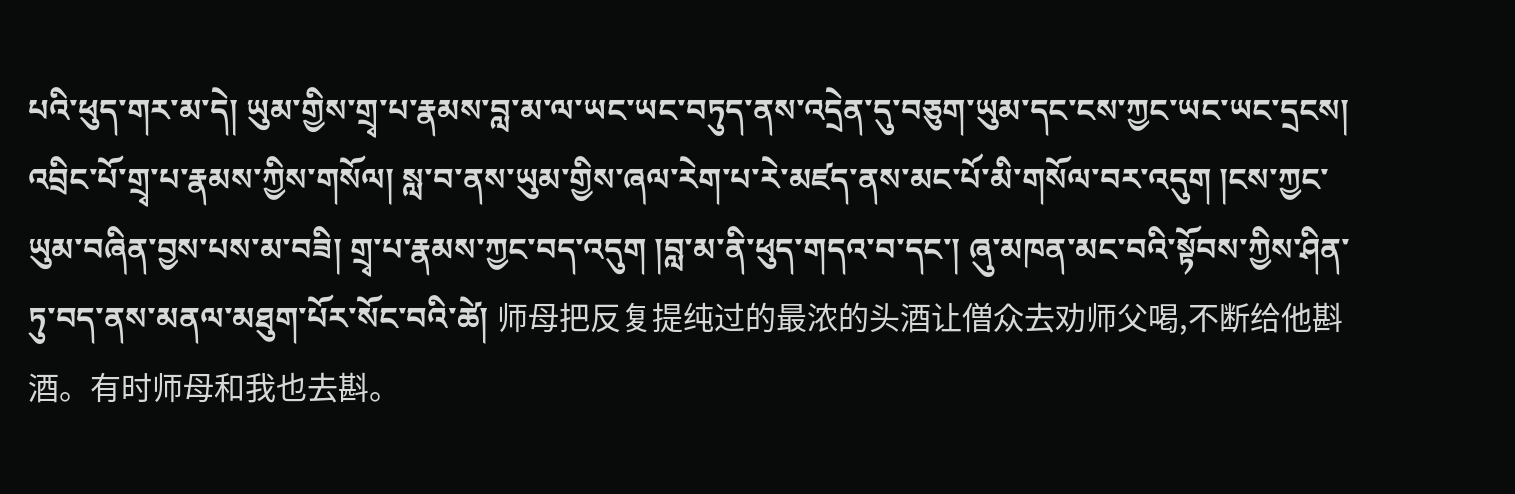པའི་ཕུད་གར་མ་དེ། ཡུམ་གྱིས་གྲྭ་པ་རྣམས་བླ་མ་ལ་ཡང་ཡང་བཏུད་ནས་འདྲེན་དུ་བཅུག་ཡུམ་དང་ངས་ཀྱང་ཡང་ཡང་དྲངས། འབྲིང་པོ་གྲྭ་པ་རྣམས་ཀྱིས་གསོལ། སླ་བ་ནས་ཡུམ་གྱིས་ཞལ་རེག་པ་རེ་མཛད་ནས་མང་པོ་མི་གསོལ་བར་འདུག །ངས་ཀྱང་ཡུམ་བཞིན་བྱས་པས་མ་བཟི། གྲྭ་པ་རྣམས་ཀྱང་བད་འདུག །བླ་མ་ནི་ཕུད་གདའ་བ་དང་། ཞུ་མཁན་མང་བའི་སྟོབས་ཀྱིས་ཤིན་ཏུ་བད་ནས་མནལ་མཐུག་པོར་སོང་བའི་ཚེ། 师母把反复提纯过的最浓的头酒让僧众去劝师父喝,不断给他斟酒。有时师母和我也去斟。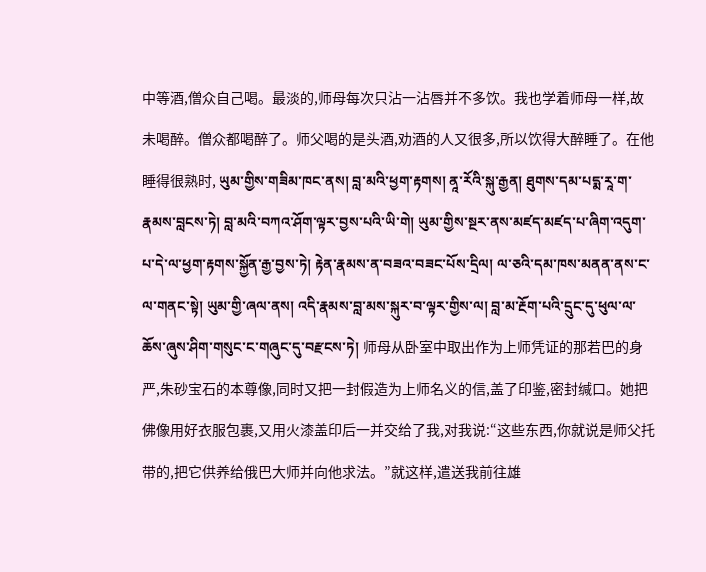中等酒,僧众自己喝。最淡的,师母每次只沾一沾唇并不多饮。我也学着师母一样,故未喝醉。僧众都喝醉了。师父喝的是头酒,劝酒的人又很多,所以饮得大醉睡了。在他睡得很熟时, ཡུམ་གྱིས་གཟིམ་ཁང་ནས། བླ་མའི་ཕྱག་རྟགས། ནཱ་རོའི་སྐུ་རྒྱན། ཐུགས་དམ་པདྨ་རཱ་ག་རྣམས་བླངས་ཏེ། བླ་མའི་བཀའ་ཤོག་ལྟར་བྱས་པའི་ཡི་གེ། ཡུམ་གྱིས་སྔར་ནས་མཛད་མཛད་པ་ཞིག་འདུག་པ་དེ་ལ་ཕྱག་རྟགས་སྐྱོན་རྒྱ་བྱས་ཏེ། རྟེན་རྣམས་ན་བཟའ་བཟང་པོས་དྲིལ། ལ་ཅའི་དམ་ཁས་མནན་ནས་ང་ལ་གནང་སྟེ། ཡུམ་གྱི་ཞལ་ནས། འདི་རྣམས་བླ་མས་སྐུར་བ་ལྟར་གྱིས་ལ། བླ་མ་རྔོག་པའི་དྲུང་དུ་ཕུལ་ལ་ཆོས་ཞུས་ཤིག་གསུང་ང་གཞུང་དུ་བརྫངས་ཏེ། 师母从卧室中取出作为上师凭证的那若巴的身严,朱砂宝石的本尊像,同时又把一封假造为上师名义的信,盖了印鉴,密封缄口。她把佛像用好衣服包裹,又用火漆盖印后一并交给了我,对我说:“这些东西,你就说是师父托带的,把它供养给俄巴大师并向他求法。”就这样,遣送我前往雄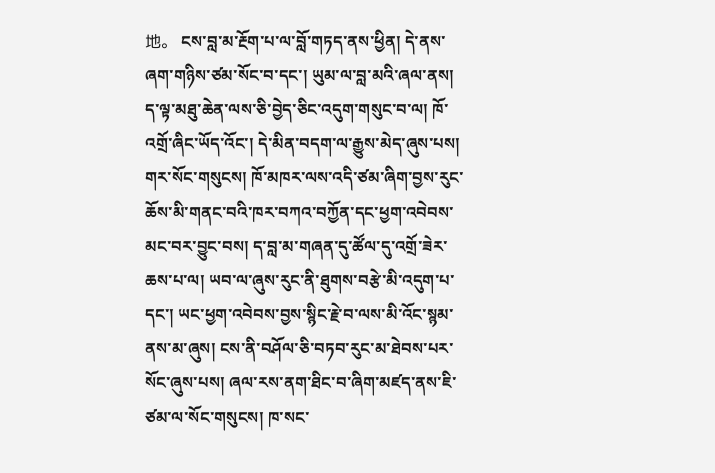地。 ངས་བླ་མ་རྔོག་པ་ལ་བློ་གཏད་ནས་ཕྱིན། དེ་ནས་ཞག་གཉིས་ཙམ་སོང་བ་དང་། ཡུམ་ལ་བླ་མའི་ཞལ་ནས། ད་ལྟ་མཐུ་ཆེན་ལས་ཅི་བྱེད་ཅིང་འདུག་གསུང་བ་ལ། ཁོ་འགྲོ་ཞིང་ཡོད་འོང་། དེ་མིན་བདག་ལ་རྒྱུས་མེད་ཞུས་པས། གར་སོང་གསུངས། ཁོ་མཁར་ལས་འདི་ཙམ་ཞིག་བྱས་རུང་ཆོས་མི་གནང་བའི་ཁར་བཀའ་བཀྱོན་དང་ཕྱག་འབེབས་མང་བར་བྱུང་བས། ད་བླ་མ་གཞན་དུ་ཚོལ་དུ་འགྲོ་ཟེར་ཆས་པ་ལ། ཡབ་ལ་ཞུས་རུང་ནི་ཐུགས་བརྩེ་མི་འདུག་པ་དང་། ཡང་ཕྱག་འབེབས་བྱས་སྙིང་རྗེ་བ་ལས་མི་འོང་སྙམ་ནས་མ་ཞུས། ངས་ནི་བཤོལ་ཅི་བཏབ་རུང་མ་ཐེབས་པར་སོང་ཞུས་པས། ཞལ་རས་ནག་ཐིང་བ་ཞིག་མཛད་ནས་ཇི་ཙམ་ལ་སོང་གསུངས། ཁ་སང་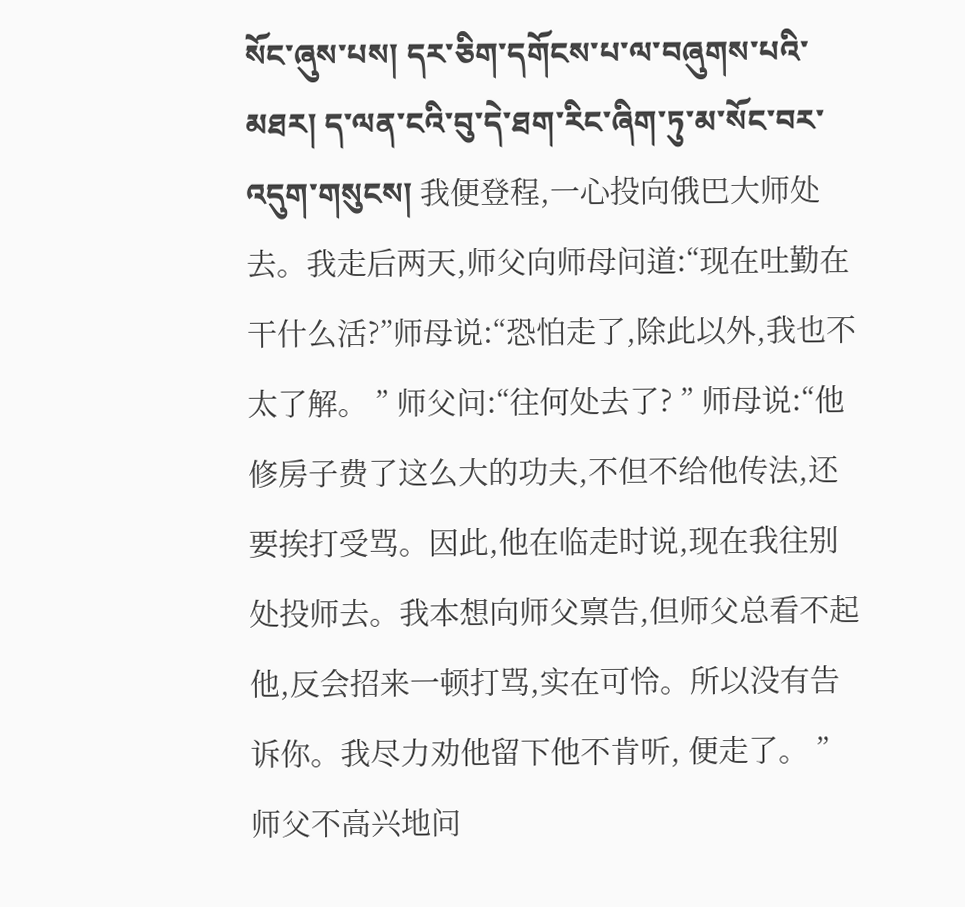སོང་ཞུས་པས། དར་ཅིག་དགོངས་པ་ལ་བཞུགས་པའི་མཐར། ད་ལན་ངའི་བུ་དེ་ཐག་རིང་ཞིག་ཏུ་མ་སོང་བར་འདུག་གསུངས། 我便登程,一心投向俄巴大师处去。我走后两天,师父向师母问道:“现在吐勤在干什么活?”师母说:“恐怕走了,除此以外,我也不太了解。 ” 师父问:“往何处去了? ” 师母说:“他修房子费了这么大的功夫,不但不给他传法,还要挨打受骂。因此,他在临走时说,现在我往别处投师去。我本想向师父禀告,但师父总看不起他,反会招来一顿打骂,实在可怜。所以没有告诉你。我尽力劝他留下他不肯听, 便走了。 ” 师父不高兴地问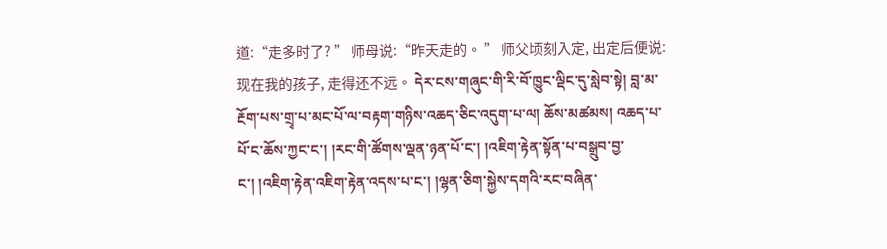道:“走多时了? ” 师母说:“昨天走的。 ” 师父顷刻入定, 出定后便说:现在我的孩子, 走得还不远。 དེར་ངས་གཞུང་གི་རི་བོ་ཁྱུང་ལྡིང་དུ་སླེབ་སྟེ། བླ་མ་རྔོག་པས་གྲྭ་པ་མང་པོ་ལ་བརྟག་གཉིས་འཆད་ཅིང་འདུག་པ་ལ། ཆོས་མཚམས། འཆད་པ་པོ་ང་ཆོས་ཀྱང་ང་། །རང་གི་ཚོགས་ལྡན་ཉན་པོ་ང་། །འཇིག་རྟེན་སྟོན་པ་བསྒྲུབ་བྱ་ང་། །འཇིག་རྟེན་འཇིག་རྟེན་འདས་པ་ང་། །ལྷན་ཅིག་སྐྱེས་དགའི་རང་བཞིན་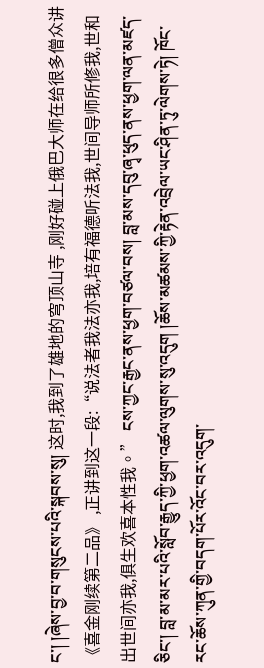ང་། །ཞེས་བྱ་བ་གསུངས་པའི་སྐབས་སུ། 这时,我到了雄地的穹顶山寺 ,刚好碰上俄巴大师在给很多僧众讲《喜金刚续第二品》 ,正讲到这一段:“说法者我法亦我,培有福德听法我,世间导师所修我,世和出世间亦我,俱生欢喜本性我。” ངས་ཀྱང་རྒྱང་ནས་ཕྱག་བཙལ་བས། བླ་མས་དབུ་ཞྭ་ཕུད་ནས་ཕྱག་ལན་མཛད་ཅིང་། བླ་མ་མར་པའི་སློབ་རྒྱུད་ཀྱི་ཕྱག་འཚལ་ལུགས་སུ་འདུག །ཆོས་མཚམས་ཀྱི་རྟེན་འབྲེལ་ཡང་ཤིན་ཏུ་ལེགས་ཏེ། ཁོང་རང་ཆོས་ཀུན་གྱི་བདག་པོར་འོང་བར་འདུག་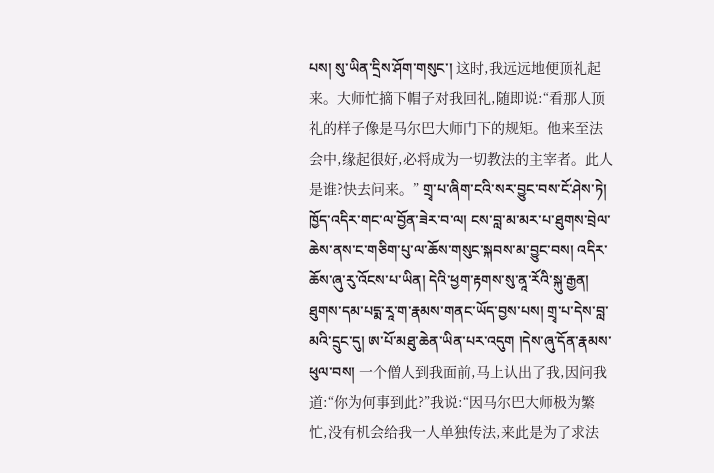པས། སུ་ཡིན་དྲིས་ཤོག་གསུང་། 这时,我远远地便顶礼起来。大师忙摘下帽子对我回礼,随即说:“看那人顶礼的样子像是马尔巴大师门下的规矩。他来至法会中,缘起很好,必将成为一切教法的主宰者。此人是谁?快去问来。” གྲྭ་པ་ཞིག་ངའི་སར་བྱུང་བས་ངོ་ཤེས་ཏེ། ཁྱོད་འདིར་གང་ལ་བྱོན་ཟེར་བ་ལ། ངས་བླ་མ་མར་པ་ཐུགས་བྲེལ་ཆེས་ནས་ང་གཅིག་པུ་ལ་ཆོས་གསུང་སྐབས་མ་བྱུང་བས། འདིར་ཆོས་ཞུ་རུ་འོངས་པ་ཡིན། དེའི་ཕྱག་རྟགས་སུ་ནཱ་རོའི་སྐུ་རྒྱན། ཐུགས་དམ་པདྨ་རཱ་ག་རྣམས་གནང་ཡོད་བྱས་པས། གྲྭ་པ་དེས་བླ་མའི་དྲུང་དུ། ཨ་པོ་མཐུ་ཆེན་ཡིན་པར་འདུག །དེས་ཞུ་དོན་རྣམས་ཕུལ་བས། 一个僧人到我面前,马上认出了我,因问我道:“你为何事到此?”我说:“因马尔巴大师极为繁忙,没有机会给我一人单独传法,来此是为了求法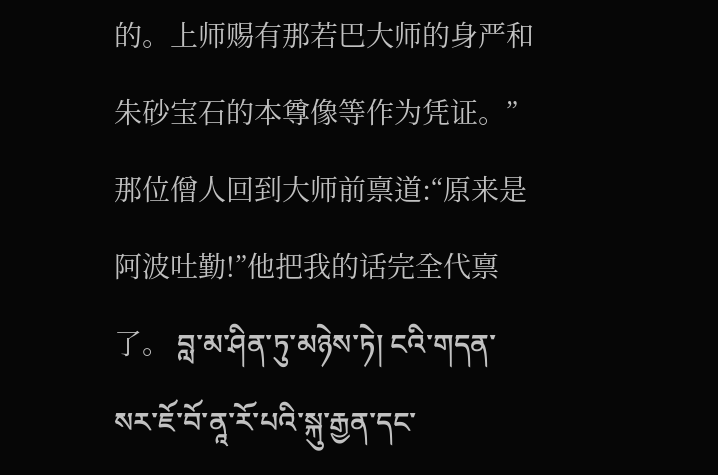的。上师赐有那若巴大师的身严和朱砂宝石的本尊像等作为凭证。”那位僧人回到大师前禀道:“原来是阿波吐勤!”他把我的话完全代禀了。 བླ་མ་ཤིན་ཏུ་མཉེས་ཏེ། ངའི་གདན་སར་ཇོ་བོ་ནཱ་རོ་པའི་སྐུ་རྒྱན་དང་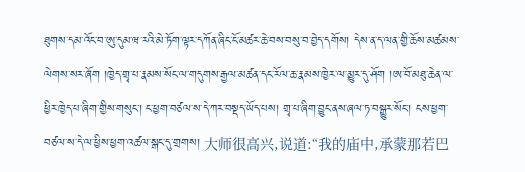ཐུགས་དམ་འོང་བ་ཨུ་དུམ་ཝ་རའི་མེ་ཏོག་ལྟར་དཀོན་ཞིང་ངོ་མཚར་ཆེ་བས་བསུ་བ་བྱེད་དགོས། དེས་ན་ད་ལན་གྱི་ཆོས་མཚམས་ལེགས་སར་ཞོག །ཁྱེད་གྲྭ་པ་རྣམས་སོང་ལ་གདུགས་རྒྱལ་མཚན་དང་རོལ་ཆ་རྣམས་ཁྱེར་ལ་མྱུར་དུ་ཤོག །ཨ་བོ་མཐུ་ཆེན་ལ་ཕྱིར་ཁྱེད་པ་ཞིག་གྱིས་གསུང་། ང་ཕྱག་བཙལ་ས་དེ་ཀར་བསྡད་ཡོད་པས། གྲྭ་པ་ཞིག་བྱུང་ནས་ཞལ་ཏ་བསྒྱུར་སོང་། ངས་ཕྱག་བཙལ་ས་དེ་ལ་ཕྱིས་ཕྱག་འཚལ་སྒང་དུ་གྲགས། 大师很高兴,说道:“我的庙中,承蒙那若巴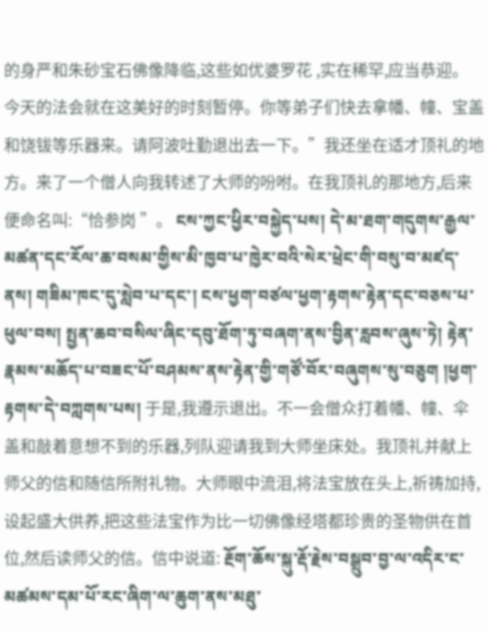的身严和朱砂宝石佛像降临,这些如优婆罗花 ,实在稀罕,应当恭迎。今天的法会就在这美好的时刻暂停。你等弟子们快去拿幡、幢、宝盖和饶钹等乐器来。请阿波吐勤退出去一下。”我还坐在适才顶礼的地方。来了一个僧人向我转述了大师的吩咐。在我顶礼的那地方,后来便命名叫:“恰参岗 ”。 ངས་ཀྱང་ཕྱིར་བསྐྱེད་པས། དེ་མ་ཐག་གདུགས་རྒྱལ་མཚན་དང་རོལ་ཆ་བསམ་གྱིས་མི་ཁྱབ་པ་ཁྱེར་བའི་སེར་ཕྲེང་གི་བསུ་བ་མཛད་ནས། གཟིམ་ཁང་དུ་སླེབ་པ་དང་། ངས་ཕྱག་བཙལ་ཕྱག་རྟགས་རྟེན་དང་བཅས་པ་ཕུལ་བས། སྤྱན་ཆབ་བསིལ་ཞིང་དབུ་ཐོག་ཏུ་བཞག་ནས་བྱིན་རླབས་ཞུས་ཏེ། རྟེན་རྣམས་མཆོད་པ་བཟང་པོ་བཤམས་ནས་རྟེན་གྱི་གཙོ་བོར་བཞུགས་སུ་བཅུག །ཕྱག་རྟགས་དེ་བཀླགས་པས། 于是,我遵示退出。不一会僧众打着幡、幢、伞盖和敲着意想不到的乐器,列队迎请我到大师坐床处。我顶礼并献上师父的信和随信所附礼物。大师眼中流泪,将法宝放在头上,祈祷加持,设起盛大供养,把这些法宝作为比一切佛像经塔都珍贵的圣物供在首位,然后读师父的信。信中说道: རྔོག་ཆོས་སྐུ་རྡོ་རྗེས་བསྒྲུབ་བྱ་ལ་འདིར་ང་མཚམས་དམ་པོ་རང་ཞིག་ལ་ཆུག་ནས་མཐུ་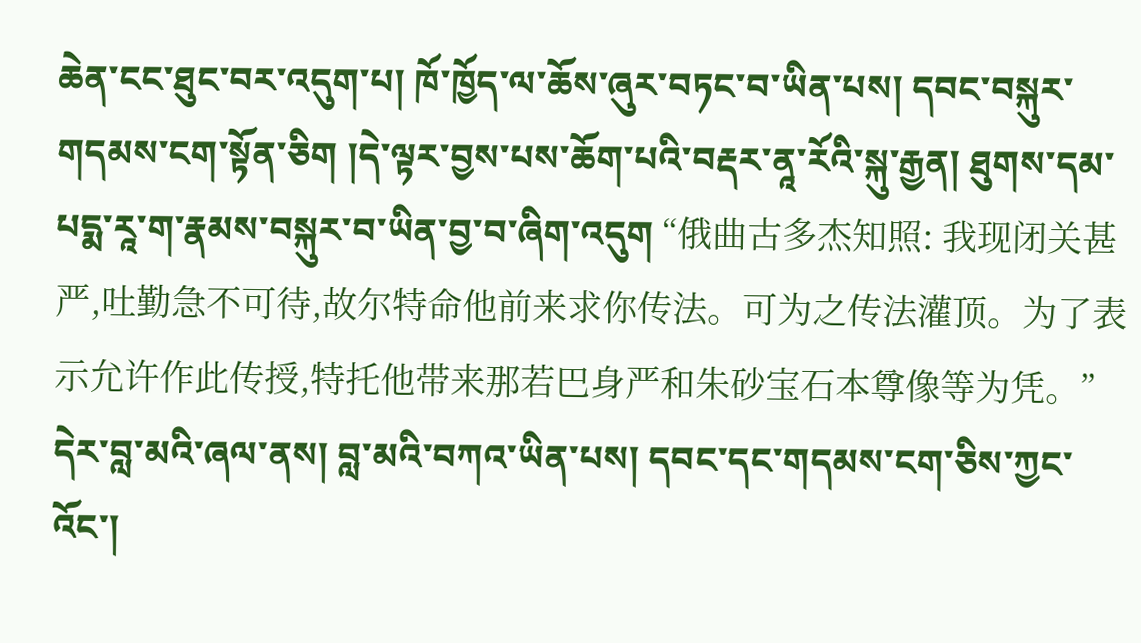ཆེན་ངང་ཐུང་བར་འདུག་པ། ཁོ་ཁྱོད་ལ་ཆོས་ཞུར་བཏང་བ་ཡིན་པས། དབང་བསྐུར་གདམས་ངག་སྟོན་ཅིག །དེ་ལྟར་བྱས་པས་ཆོག་པའི་བརྡར་ནཱ་རོའི་སྐུ་རྒྱན། ཐུགས་དམ་པདྨ་རཱ་ག་རྣམས་བསྐུར་བ་ཡིན་བྱ་བ་ཞིག་འདུག “俄曲古多杰知照: 我现闭关甚严,吐勤急不可待,故尔特命他前来求你传法。可为之传法灌顶。为了表示允许作此传授,特托他带来那若巴身严和朱砂宝石本尊像等为凭。” དེར་བླ་མའི་ཞལ་ནས། བླ་མའི་བཀའ་ཡིན་པས། དབང་དང་གདམས་ངག་ཅིས་ཀྱང་འོང་།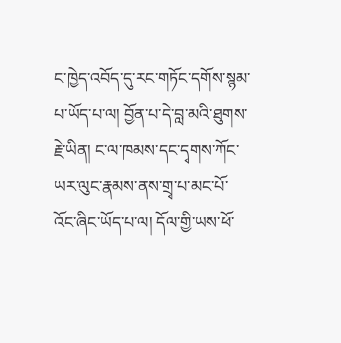ང་ཁྱེད་འབོད་དུ་རང་གཏོང་དགོས་སྙམ་པ་ཡོད་པ་ལ། བྱོན་པ་དེ་བླ་མའི་ཐུགས་རྗེ་ཡིན། ང་ལ་ཁམས་དང་དྭགས་ཀོང་ཡར་ལུང་རྣམས་ནས་གྲྭ་པ་མང་པོ་འོང་ཞིང་ཡོད་པ་ལ། དོལ་གྱི་ཡས་ཕོ་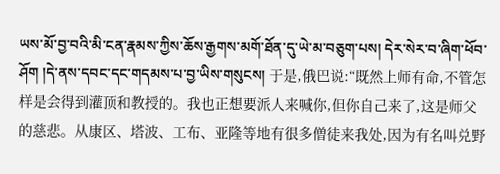ཡས་མོ་བྱ་བའི་མི་ངན་རྣམས་ཀྱིས་ཆོས་རྒྱགས་མགོ་ཐོན་དུ་ཡེ་མ་བཅུག་པས། དེར་སེར་བ་ཞིག་ཕོབ་ཤོག །དེ་ནས་དབང་དང་གདམས་པ་བྱ་ཡིས་གསུངས། 于是,俄巴说:“既然上师有命,不管怎样是会得到灌顶和教授的。我也正想要派人来喊你,但你自己来了,这是师父的慈悲。从康区、塔波、工布、亚隆等地有很多僧徒来我处,因为有名叫兑野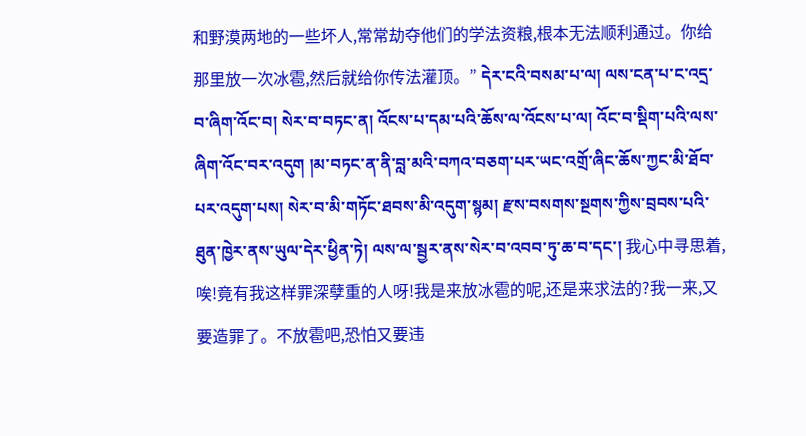和野漠两地的一些坏人,常常劫夺他们的学法资粮,根本无法顺利通过。你给那里放一次冰雹,然后就给你传法灌顶。” དེར་ངའི་བསམ་པ་ལ། ལས་ངན་པ་ང་འདྲ་བ་ཞིག་འོང་བ། སེར་བ་བཏང་ན། འོངས་པ་དམ་པའི་ཆོས་ལ་འོངས་པ་ལ། འོང་བ་སྡིག་པའི་ལས་ཞིག་འོང་བར་འདུག །མ་བཏང་ན་ནི་བླ་མའི་བཀའ་བཅག་པར་ཡང་འགྲོ་ཞིང་ཆོས་ཀྱང་མི་ཐོབ་པར་འདུག་པས། སེར་བ་མི་གཏོང་ཐབས་མི་འདུག་སྙམ། རྫས་བསགས་སྔགས་ཀྱིས་བྲབས་པའི་ཐུན་ཁྱེར་ནས་ཡུལ་དེར་ཕྱིན་ཏེ། ལས་ལ་སྦྱར་ནས་སེར་བ་འབབ་ཏུ་ཆ་བ་དང་། 我心中寻思着,唉!竟有我这样罪深孽重的人呀!我是来放冰雹的呢,还是来求法的?我一来,又要造罪了。不放雹吧,恐怕又要违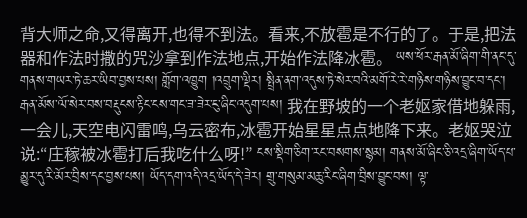背大师之命,又得离开,也得不到法。看来,不放雹是不行的了。于是,把法器和作法时撒的咒沙拿到作法地点,开始作法降冰雹。 ཡས་ཕོར་རྒན་མོ་ཞིག་གི་ནང་དུ་གནས་གཡར་ཏེ་ཆར་ཡིབ་བྱས་པས། གློག་འཁྱུག །འབྲུག་ལྡིར། སྤྲིན་ནག་འདུས་ཏེ་སེར་བའི་མགོ་རེ་རེ་གཉིས་གཉིས་བྱུང་བ་དང་། རྒན་མོས་ལོ་སེར་བས་བརྡུངས་རྟིང་ངས་གང་ཟ་ཟེར་ངུ་ཞིང་འདུག་པས། 我在野坡的一个老妪家借地躲雨,一会儿,天空电闪雷鸣,乌云密布,冰雹开始星星点点地降下来。老妪哭泣说:“庄稼被冰雹打后我吃什么呀!” ངས་སྡིག་ཅིག་རང་བསགས་སྙམ། གནས་མོ་ཞིང་ཅི་འདྲ་ཞིག་ཡོད་པ་མྱུར་དུ་རི་མོར་བྲིས་དང་བྱས་པས། ཡོད་དག་འདི་འདྲ་ཡོད་དེ་ཟེར། གྲུ་གསུམ་མཆུ་རིང་ཞིག་བྲིས་བྱུང་བས། ལྟ་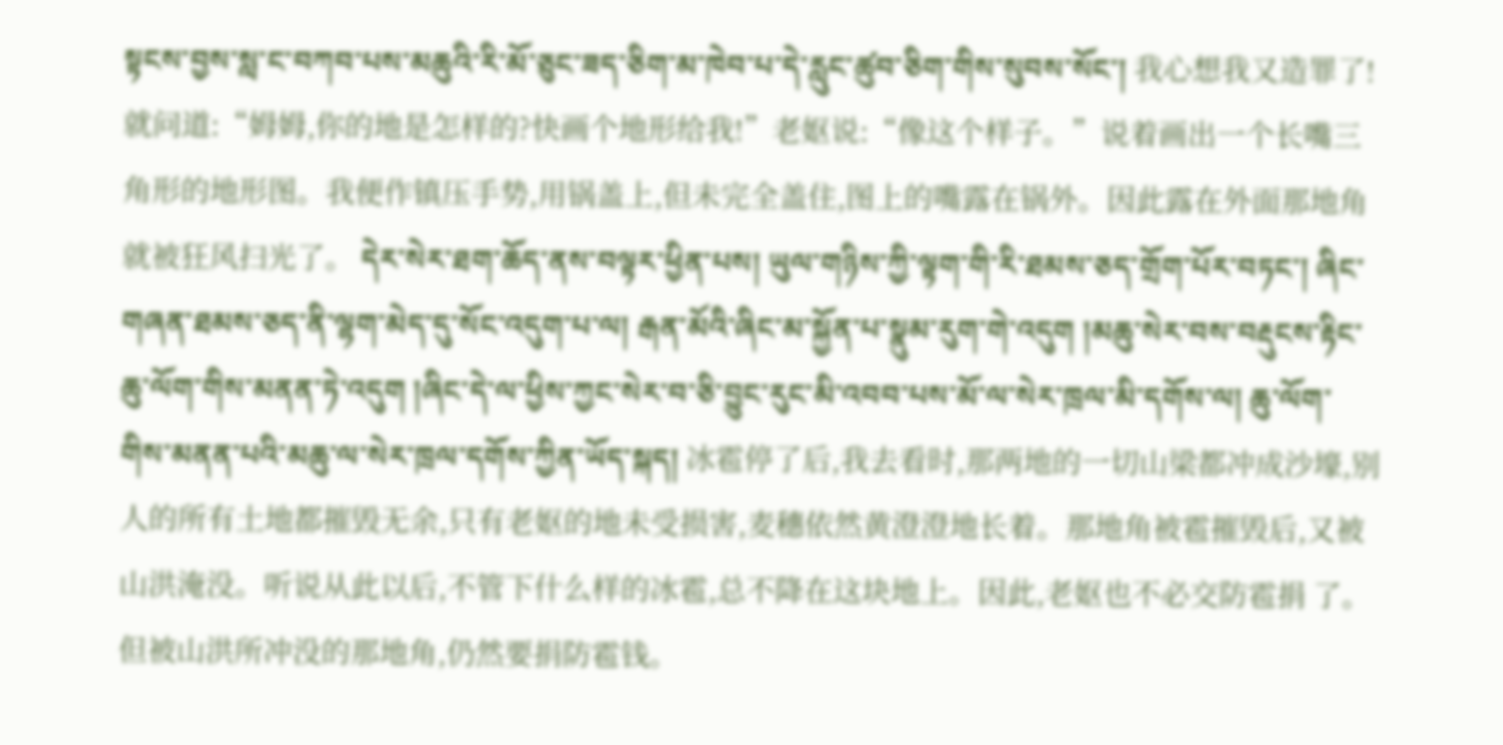སྟངས་བྱས་སླ་ང་བཀབ་པས་མཆུའི་རི་མོ་ཅུང་ཟད་ཅིག་མ་ཁེབ་པ་དེ་རླུང་ཚུབ་ཅིག་གིས་སུབས་སོང་། 我心想我又造罪了!就问道:“姆姆,你的地是怎样的?快画个地形给我!”老妪说:“像这个样子。”说着画出一个长嘴三角形的地形图。我便作镇压手势,用锅盖上,但未完全盖住,图上的嘴露在锅外。因此露在外面那地角就被狂风扫光了。 དེར་སེར་ཐག་ཆོད་ནས་བལྟར་ཕྱིན་པས། ཡུལ་གཉིས་ཀྱི་ལྟག་གི་རི་ཐམས་ཅད་གྲོག་པོར་བཏང་། ཞིང་གཞན་ཐམས་ཅད་ནི་ལྷག་མེད་དུ་སོང་འདུག་པ་ལ། རྒན་མོའི་ཞིང་མ་སྐྱོན་པ་སྣུམ་རུག་གེ་འདུག །མཆུ་སེར་བས་བརྡུངས་རྟིང་ཆུ་ལོག་གིས་མནན་ཏེ་འདུག །ཞིང་དེ་ལ་ཕྱིས་ཀྱང་སེར་བ་ཅི་བྱུང་རུང་མི་འབབ་པས་མོ་ལ་སེར་ཁྲལ་མི་དགོས་ལ། ཆུ་ལོག་གིས་མནན་པའི་མཆུ་ལ་སེར་ཁྲལ་དགོས་ཀྱིན་ཡོད་སྐད། 冰雹停了后,我去看时,那两地的一切山梁都冲成沙壕,别人的所有土地都摧毁无余,只有老妪的地未受损害,麦穗依然黄澄澄地长着。那地角被雹摧毁后,又被山洪淹没。听说从此以后,不管下什么样的冰雹,总不降在这块地上。因此,老妪也不必交防雹捐 了。但被山洪所冲没的那地角,仍然要捐防雹钱。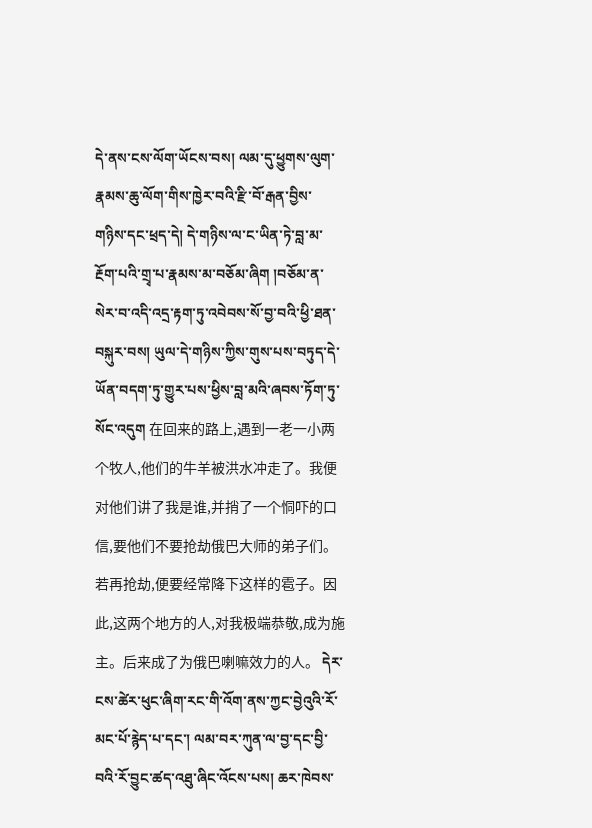དེ་ནས་ངས་ལོག་ཡོངས་བས། ལམ་དུ་ཕྱུགས་ལུག་རྣམས་ཆུ་ལོག་གིས་ཁྱེར་བའི་རྫི་བོ་རྒན་བྱིས་གཉིས་དང་ཕྲད་དེ། དེ་གཉིས་ལ་ང་ཡིན་ཏེ་བླ་མ་རྔོག་པའི་གྲྭ་པ་རྣམས་མ་བཅོམ་ཞིག །བཅོམ་ན་སེར་བ་འདི་འདྲ་རྟག་ཏུ་འབེབས་སོ་བྱ་བའི་ཕྱི་ཐན་བསྐུར་བས། ཡུལ་དེ་གཉིས་ཀྱིས་གུས་པས་བཏུད་དེ་ཡོན་བདག་ཏུ་གྱུར་པས་ཕྱིས་བླ་མའི་ཞབས་ཏོག་ཏུ་སོང་འདུག 在回来的路上,遇到一老一小两个牧人,他们的牛羊被洪水冲走了。我便对他们讲了我是谁,并捎了一个恫吓的口信,要他们不要抢劫俄巴大师的弟子们。若再抢劫,便要经常降下这样的雹子。因此,这两个地方的人,对我极端恭敬,成为施主。后来成了为俄巴喇嘛效力的人。 དེར་ངས་ཚེར་ཕུང་ཞིག་རང་གི་འོག་ནས་ཀྱང་བྱེའུའི་རོ་མང་པོ་རྙེད་པ་དང་། ལམ་བར་ཀུན་ལ་བྱ་དང་བྱི་བའི་རོ་བྱུང་ཚད་འཐུ་ཞིང་འོངས་པས། ཆར་ཁེབས་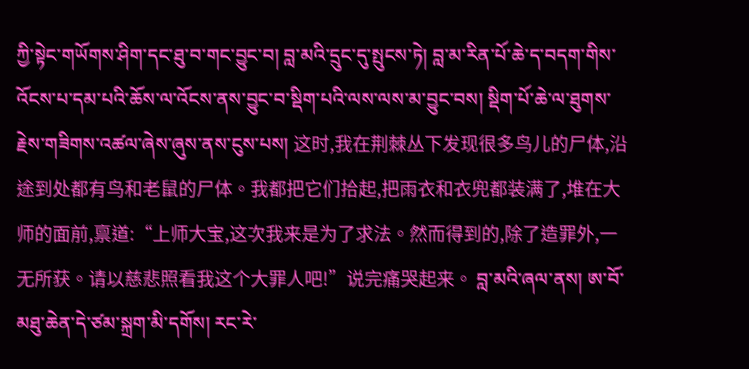ཀྱི་སྟེང་གཡོགས་ཤིག་དང་ཐུ་བ་གང་བྱུང་བ། བླ་མའི་དྲུང་དུ་སྤུངས་ཏེ། བླ་མ་རིན་པོ་ཆེ་ད་བདག་གིས་འོངས་པ་དམ་པའི་ཆོས་ལ་འོངས་ནས་བྱུང་བ་སྡིག་པའི་ལས་ལས་མ་བྱུང་བས། སྡིག་པོ་ཆེ་ལ་ཐུགས་རྗེས་གཟིགས་འཚལ་ཞེས་ཞུས་ནས་ངུས་པས། 这时,我在荆棘丛下发现很多鸟儿的尸体,沿途到处都有鸟和老鼠的尸体。我都把它们拾起,把雨衣和衣兜都装满了,堆在大师的面前,禀道:“上师大宝,这次我来是为了求法。然而得到的,除了造罪外,一无所获。请以慈悲照看我这个大罪人吧!”说完痛哭起来。 བླ་མའི་ཞལ་ནས། ཨ་བོ་མཐུ་ཆེན་དེ་ཙམ་སྐྲག་མི་དགོས། རང་རེ་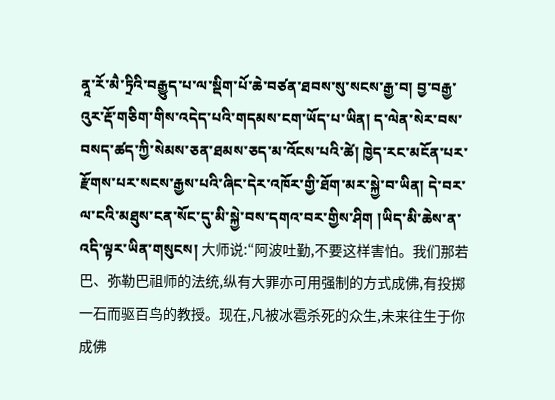ནཱ་རོ་མཻ་ཏྲིའི་བརྒྱུད་པ་ལ་སྡིག་པོ་ཆེ་བཙན་ཐབས་སུ་སངས་རྒྱ་བ། བྱ་བརྒྱ་འུར་རྡོ་གཅིག་གིས་འདེད་པའི་གདམས་ངག་ཡོད་པ་ཡིན། ད་ལེན་སེར་བས་བསད་ཚད་ཀྱི་སེམས་ཅན་ཐམས་ཅད་མ་འོངས་པའི་ཚེ། ཁྱེད་རང་མངོན་པར་རྫོགས་པར་སངས་རྒྱས་པའི་ཞིང་དེར་འཁོར་གྱི་ཐོག་མར་སྐྱེ་བ་ཡིན། དེ་བར་ལ་ངའི་མཐུས་ངན་སོང་དུ་མི་སྐྱེ་བས་དགའ་བར་གྱིས་ཤིག །ཡིད་མི་ཆེས་ན་འདི་ལྟར་ཡིན་གསུངས། 大师说:“阿波吐勤,不要这样害怕。我们那若巴、弥勒巴祖师的法统,纵有大罪亦可用强制的方式成佛,有投掷一石而驱百鸟的教授。现在,凡被冰雹杀死的众生,未来往生于你成佛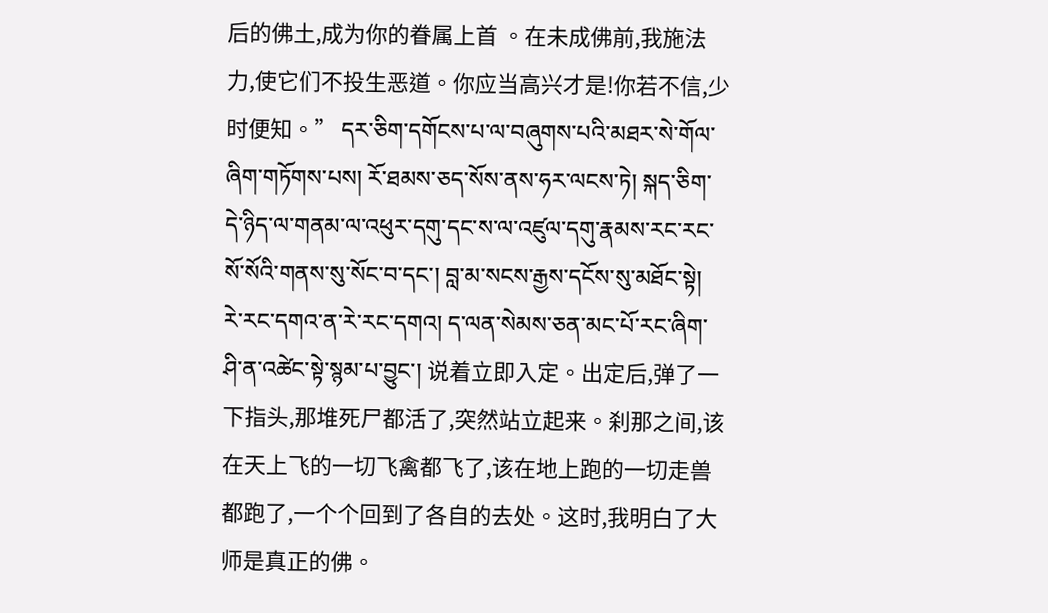后的佛土,成为你的眷属上首 。在未成佛前,我施法力,使它们不投生恶道。你应当高兴才是!你若不信,少时便知。” དར་ཅིག་དགོངས་པ་ལ་བཞུགས་པའི་མཐར་སེ་གོལ་ཞིག་གཏོགས་པས། རོ་ཐམས་ཅད་སོས་ནས་ཧར་ལངས་ཏེ། སྐད་ཅིག་དེ་ཉིད་ལ་གནམ་ལ་འཕུར་དགུ་དང་ས་ལ་འཛུལ་དགུ་རྣམས་རང་རང་སོ་སོའི་གནས་སུ་སོང་བ་དང་། བླ་མ་སངས་རྒྱས་དངོས་སུ་མཐོང་སྟེ། རེ་རང་དགའ་ན་རེ་རང་དགའ། ད་ལན་སེམས་ཅན་མང་པོ་རང་ཞིག་ཤི་ན་འཚེང་སྟེ་སྙམ་པ་བྱུང་། 说着立即入定。出定后,弹了一下指头,那堆死尸都活了,突然站立起来。刹那之间,该在天上飞的一切飞禽都飞了,该在地上跑的一切走兽都跑了,一个个回到了各自的去处。这时,我明白了大师是真正的佛。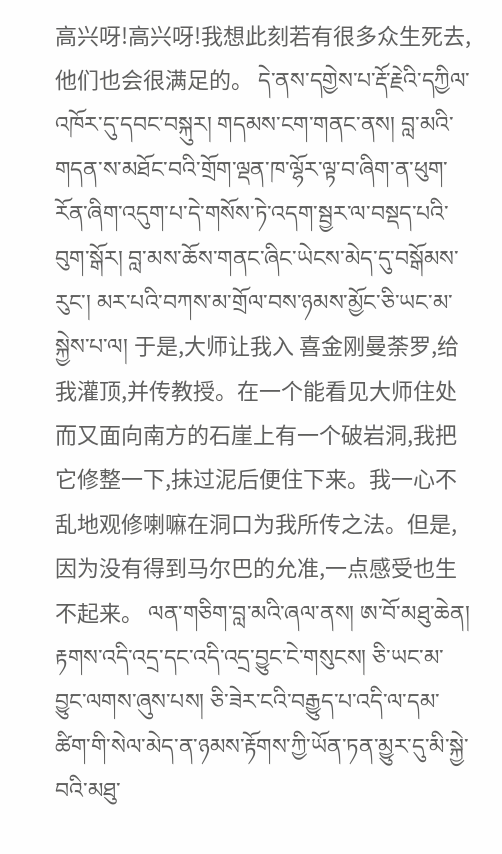高兴呀!高兴呀!我想此刻若有很多众生死去,他们也会很满足的。 དེ་ནས་དགྱེས་པ་རྡོ་རྗེའི་དཀྱིལ་འཁོར་དུ་དབང་བསྐུར། གདམས་ངག་གནང་ནས། བླ་མའི་གདན་ས་མཐོང་བའི་གྲོག་ལྡན་ཁ་ལྷོར་ལྟ་བ་ཞིག་ན་ཕུག་རོན་ཞིག་འདུག་པ་དེ་གསོས་ཏེ་འདག་སྦྱར་ལ་བསྡད་པའི་བུག་སྒོར། བླ་མས་ཆོས་གནང་ཞིང་ཡེངས་མེད་དུ་བསྒོམས་རུང་། མར་པའི་བཀས་མ་གྲོལ་བས་ཉམས་མྱོང་ཅི་ཡང་མ་སྐྱེས་པ་ལ། 于是,大师让我入 喜金刚曼荼罗,给我灌顶,并传教授。在一个能看见大师住处而又面向南方的石崖上有一个破岩洞,我把它修整一下,抹过泥后便住下来。我一心不乱地观修喇嘛在洞口为我所传之法。但是,因为没有得到马尔巴的允准,一点感受也生不起来。 ལན་གཅིག་བླ་མའི་ཞལ་ནས། ཨ་བོ་མཐུ་ཆེན། རྟགས་འདི་འདྲ་དང་འདི་འདྲ་བྱུང་ངེ་གསུངས། ཅི་ཡང་མ་བྱུང་ལགས་ཞུས་པས། ཅི་ཟེར་ངའི་བརྒྱུད་པ་འདི་ལ་དམ་ཚིག་གི་སེལ་མེད་ན་ཉམས་རྟོགས་ཀྱི་ཡོན་ཏན་མྱུར་དུ་མི་སྐྱེ་བའི་མཐུ་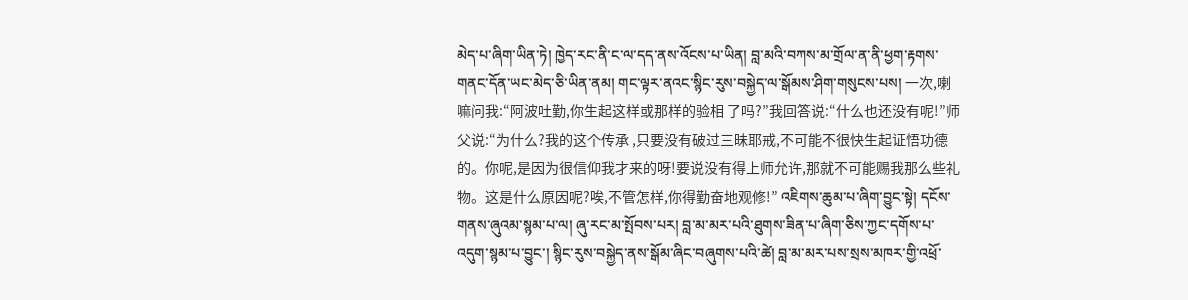མེད་པ་ཞིག་ཡིན་ཏེ། ཁྱེད་རང་ནི་ང་ལ་དད་ནས་འོངས་པ་ཡིན། བླ་མའི་བཀས་མ་གྲོལ་ན་ནི་ཕྱག་རྟགས་གནང་དོན་ཡང་མེད་ཅི་ཡིན་ནམ། གང་ལྟར་ནའང་སྙིང་རུས་བསྐྱེད་ལ་སྒོམས་ཤིག་གསུངས་པས། 一次,喇嘛问我:“阿波吐勤,你生起这样或那样的验相 了吗?”我回答说:“什么也还没有呢!”师父说:“为什么?我的这个传承 ,只要没有破过三昧耶戒,不可能不很快生起证悟功德的。你呢,是因为很信仰我才来的呀!要说没有得上师允许,那就不可能赐我那么些礼物。这是什么原因呢?唉,不管怎样,你得勤奋地观修!” འཇིགས་ཆུམ་པ་ཞིག་བྱུང་སྟེ། དངོས་གནས་ཞུའམ་སྙམ་པ་ལ། ཞུ་རང་མ་སྤོབས་པར། བླ་མ་མར་པའི་ཐུགས་ཟིན་པ་ཞིག་ཅིས་ཀྱང་དགོས་པ་འདུག་སྙམ་པ་བྱུང་། སྙིང་རུས་བསྐྱེད་ནས་སྒོམ་ཞིང་བཞུགས་པའི་ཚེ། བླ་མ་མར་པས་སྲས་མཁར་གྱི་འཕྲོ་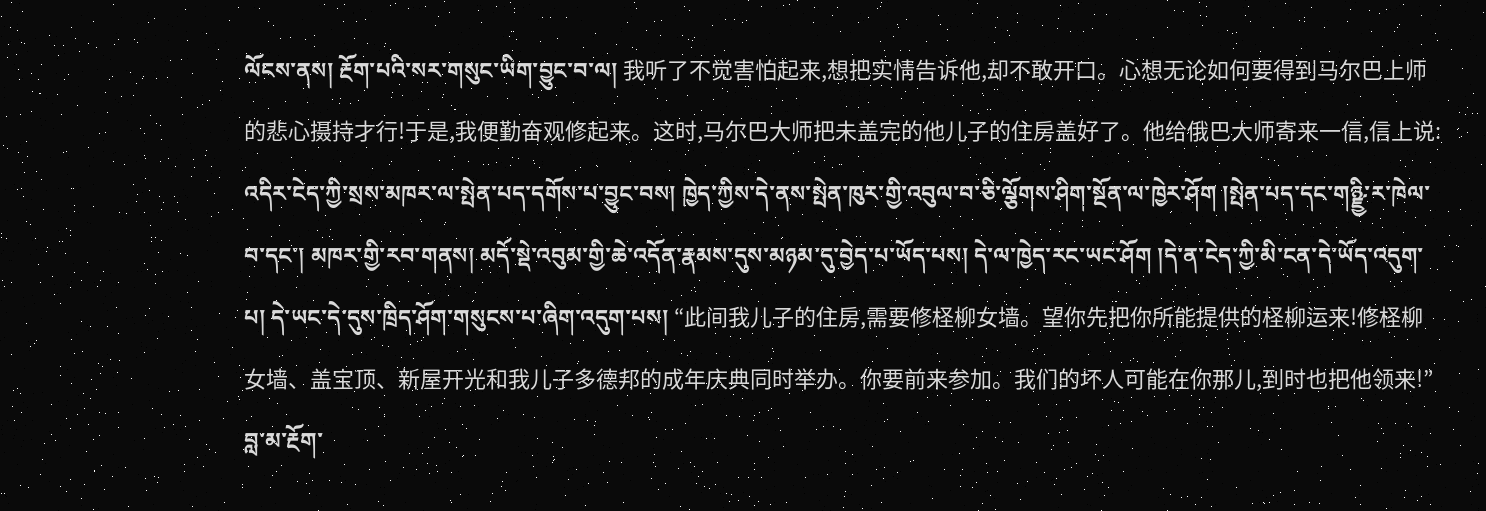ལོངས་ནས། རྔོག་པའི་སར་གསུང་ཡིག་བྱུང་བ་ལ། 我听了不觉害怕起来,想把实情告诉他,却不敢开口。心想无论如何要得到马尔巴上师的悲心摄持才行!于是,我便勤奋观修起来。这时,马尔巴大师把未盖完的他儿子的住房盖好了。他给俄巴大师寄来一信,信上说: འདིར་ངེད་ཀྱི་སྲས་མཁར་ལ་སྤེན་པད་དགོས་པ་བྱུང་བས། ཁྱེད་ཀྱིས་དེ་ནས་སྤེན་ཁུར་གྱི་འབུལ་བ་ཅི་ལྕོགས་ཤིག་སྔོན་ལ་ཁྱེར་ཤོག །སྤེན་པད་དང་གཉྫྱི་ར་ཁེལ་བ་དང་། མཁར་གྱི་རབ་གནས། མདོ་སྡེ་འབུམ་གྱི་ཆེ་འདོན་རྣམས་དུས་མཉམ་དུ་བྱེད་པ་ཡོད་པས། དེ་ལ་ཁྱེད་རང་ཡང་ཤོག །དེ་ན་ངེད་ཀྱི་མི་ངན་དེ་ཡོད་འདུག་པ། དེ་ཡང་དེ་དུས་ཁྲིད་ཤོག་གསུངས་པ་ཞིག་འདུག་པས། “此间我儿子的住房,需要修柽柳女墙。望你先把你所能提供的柽柳运来!修柽柳女墙、盖宝顶、新屋开光和我儿子多德邦的成年庆典同时举办。你要前来参加。我们的坏人可能在你那儿,到时也把他领来!” བླ་མ་རྔོག་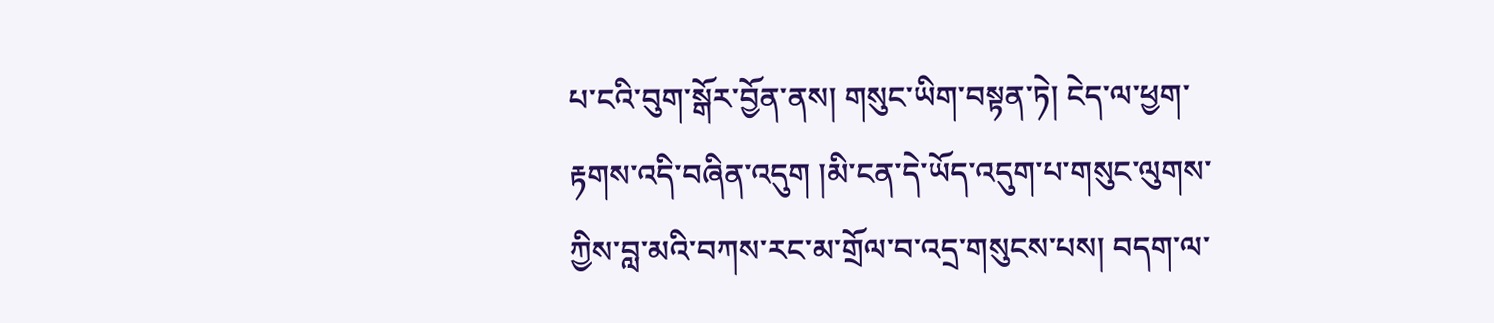པ་ངའི་བུག་སྒོར་བྱོན་ནས། གསུང་ཡིག་བསྟན་ཏེ། ངེད་ལ་ཕྱག་རྟགས་འདི་བཞིན་འདུག །མི་ངན་དེ་ཡོད་འདུག་པ་གསུང་ལུགས་ཀྱིས་བླ་མའི་བཀས་རང་མ་གྲོལ་བ་འདྲ་གསུངས་པས། བདག་ལ་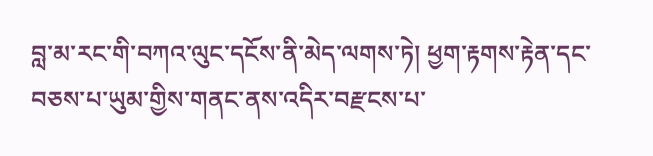བླ་མ་རང་གི་བཀའ་ལུང་དངོས་ནི་མེད་ལགས་ཏེ། ཕྱག་རྟགས་རྟེན་དང་བཅས་པ་ཡུམ་གྱིས་གནང་ནས་འདིར་བརྫངས་པ་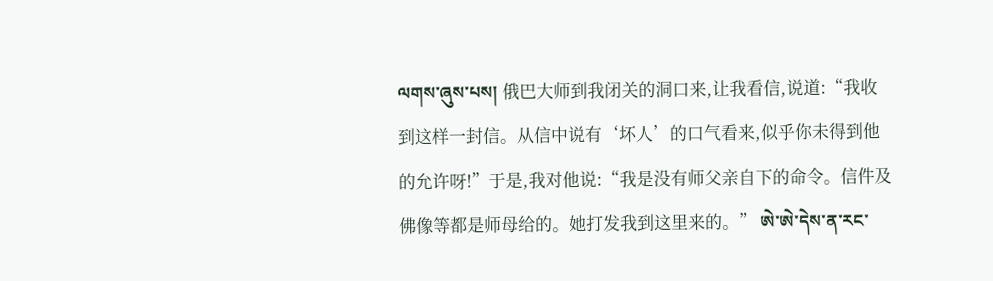ལགས་ཞུས་པས། 俄巴大师到我闭关的洞口来,让我看信,说道:“我收到这样一封信。从信中说有‘坏人’的口气看来,似乎你未得到他的允许呀!”于是,我对他说:“我是没有师父亲自下的命令。信件及佛像等都是师母给的。她打发我到这里来的。” ཨེ་ཨེ་དེས་ན་རང་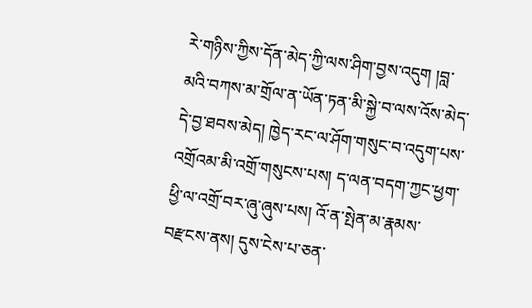རེ་གཉིས་ཀྱིས་དོན་མེད་ཀྱི་ལས་ཤིག་བྱས་འདུག །བླ་མའི་བཀས་མ་གྲོལ་ན་ཡོན་ཏན་མི་སྐྱེ་བ་ལས་འོས་མེད་དེ་བྱ་ཐབས་མེད། ཁྱེད་རང་ལ་ཤོག་གསུང་བ་འདུག་པས་འགྲོའམ་མི་འགྲོ་གསུངས་པས། ད་ལན་བདག་ཀྱང་ཕྱག་ཕྱི་ལ་འགྲོ་བར་ཞུ་ཞུས་པས། འོ་ན་སྤེན་མ་རྣམས་བརྫངས་ནས། དུས་ངེས་པ་ཅན་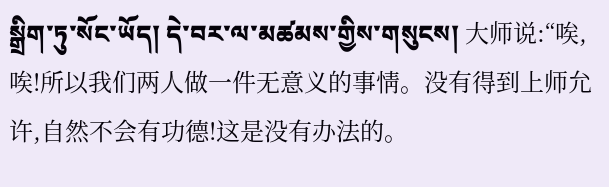སྒྲིག་ཏུ་སོང་ཡོད། དེ་བར་ལ་མཚམས་གྱིས་གསུངས། 大师说:“唉,唉!所以我们两人做一件无意义的事情。没有得到上师允许,自然不会有功德!这是没有办法的。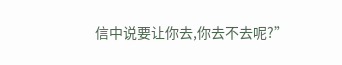信中说要让你去,你去不去呢?”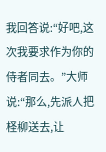我回答说:“好吧,这次我要求作为你的侍者同去。”大师说:“那么,先派人把柽柳送去,让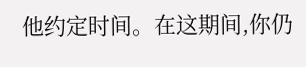他约定时间。在这期间,你仍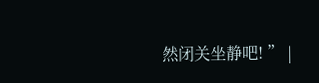然闭关坐静吧! ” |